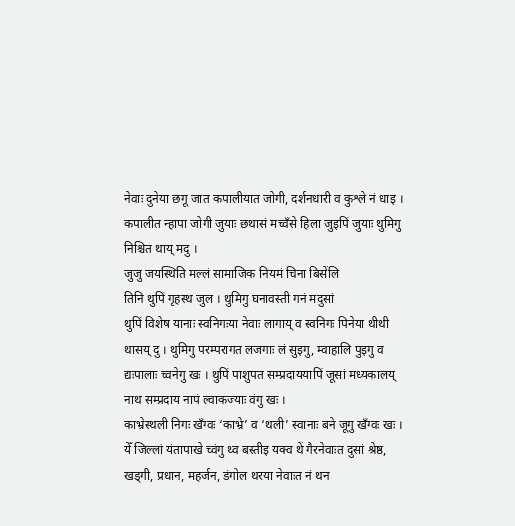नेवाः दुनेया छगू जात कपालीयात जोगी, दर्शनधारी व कुश्ले नं धाइ । कपालीत न्हापा जोगी जुयाः छथासं मच्वँसे हिला जुइपिं जुयाः थुमिगु निश्चित थाय् मदु ।
जुजु जयस्थिति मल्लं सामाजिक नियमं चिना बिसेंलि
तिनि थुपिं गृहस्थ जुल । थुमिगु घनावस्ती गनं मदुसां
थुपिं विशेष यानाः स्वनिगःया नेवाः लागाय् व स्वनिगः पिनेया थीथी थासय् दु । थुमिगु परम्परागत लजगाः लं सुइगु, म्वाहालि पुइगु व द्यःपालाः च्वनेगु खः । थुपिं पाशुपत सम्प्रदाययापिं जूसां मध्यकालय् नाथ सम्प्रदाय नापं ल्वाकज्याः वंगु खः ।
काभ्रेस्थली निगः खँग्वः ‘काभ्रे’ व ‘थली’ स्वानाः बने जूगु खँग्वः खः । येँ जिल्लां यंतापाखे च्वंगु थ्व बस्तीइ यक्व थें गैरनेवाःत दुसां श्रेष्ठ, खड्गी, प्रधान, महर्जन, डंगोल थरया नेवाःत नं थन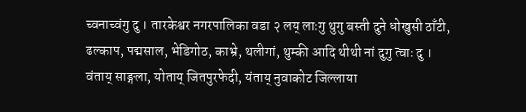च्वनाच्वंगु दु । तारकेश्वर नगरपालिका वडा २ लय् लाःगु थुगु बस्ती दुने धोखुसी ठाँटी, ढल्काप, पद्मसाल, भेडिगोठ, काभ्रे, थलीगां, थुम्की आदि थीथी नां दुगु त्वाः दु । वंताय् साङ्गला, योताय् जितपुरफेदी, यंताय् नुवाकोट जिल्लाया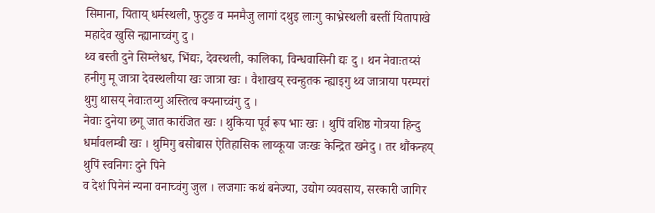सिमाना, यिताय् धर्मस्थली, फुटुङ व मनमैजु लागां दथुइ लाःगु काभ्रेस्थली बस्तीं यितापाखे महादेव खुसि न्ह्यानाच्वंगु दु ।
थ्व बस्ती दुने सिम्लेश्वर, भिंद्यः, देवस्थली, कालिका, विन्धवासिनी द्यः दु । थन नेवाःतय्सं हनीगु मू जात्रा देवस्थलीया खः जात्रा खः । वैशाखय् स्वन्हुतक न्ह्याइगु थ्व जात्राया परम्परां थुगु थासय् नेवाःतय्गु अस्तित्व क्यनाच्वंगु दु ।
नेवाः दुनेया छगू जात कारंजित खः । थुकिया पूर्व रूप भाः खः । थुपिं वशिष्ठ गोत्रया हिन्दु धर्मावलम्बी खः । थुमिगु बसोबास ऐतिहासिक लाय्कूया जःखः केन्द्रित खनेदु । तर थौंकन्हय् थुपिं स्वनिगः दुने पिने
व देशं पिनेनं न्यना वनाच्वंगु जुल । लजगाः कथं बनेज्या, उद्योग व्यवसाय, सरकारी जागिर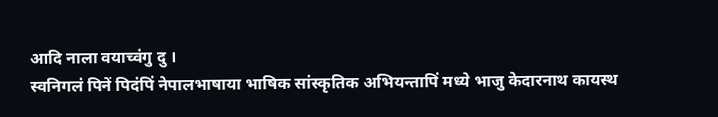आदि नाला वयाच्वंगु दु ।
स्वनिगलं पिनें पिदंपिं नेपालभाषाया भाषिक सांस्कृतिक अभियन्तापिं मध्ये भाजु केदारनाथ कायस्थ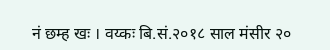नं छम्ह खः । वय्कः बि.सं.२०१८ साल मंसीर २०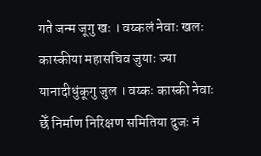गते जन्म जूगु खः । वय्कलं नेवाः खलः कास्कीया महासचिव जुयाः ज्या यानादीधुंकूगु जुल । वय्कः कास्की नेवाः छेँ निर्माण निरिक्षण समितिया दुजः नं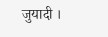जुयादी ।